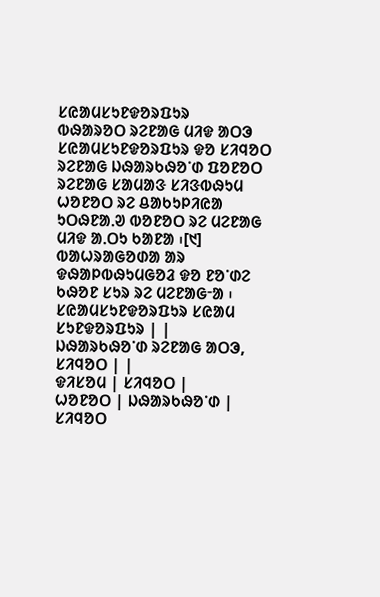ᱥᱭᱟᱢᱥᱩᱱᱫᱚᱨᱯᱩᱨ
ᱵᱷᱟᱨᱚᱛ ᱨᱮᱱᱟᱜ ᱢᱤᱫ ᱟᱛᱳ
ᱥᱭᱟᱢᱥᱩᱱᱫᱚᱨᱯᱩᱨ ᱫᱚ ᱥᱤᱧᱚᱛ ᱨᱮᱱᱟᱜ ᱡᱷᱟᱨᱠᱷᱚᱸᱰ ᱯᱚᱱᱚᱛ ᱨᱮᱱᱟᱜ ᱥᱟᱢᱟᱝ ᱥᱤᱝᱵᱷᱩᱢ ᱦᱚᱱᱚᱛ ᱨᱮ ᱪᱟᱠᱩᱞᱤᱭᱟ ᱩᱛᱷᱱᱟᱹᱣ ᱵᱚᱱᱚᱛ ᱨᱮ ᱢᱮᱱᱟᱜ ᱢᱤᱫ ᱟᱹᱛᱩ ᱠᱟᱱᱟ ᱾[᱑] ᱵᱟᱦᱨᱟᱜᱚᱰᱟ ᱟᱨ ᱫᱷᱟᱞᱵᱷᱩᱢᱜᱚᱲ ᱫᱚ ᱱᱚᱸᱰᱮ ᱠᱷᱚᱱ ᱥᱩᱨ ᱨᱮ ᱢᱮᱱᱟᱜᱼᱟ ᱾
ᱥᱭᱟᱢᱥᱩᱱᱫᱚᱨᱯᱩᱨ ᱥᱭᱟᱢ ᱥᱩᱱᱫᱚᱨᱯᱩᱨ | |
ᱡᱷᱟᱨᱠᱷᱚᱸᱰ ᱨᱮᱱᱟᱜ ᱟᱛᱳ, ᱥᱤᱧᱚᱛ | |
ᱫᱤᱥᱚᱢ | ᱥᱤᱧᱚᱛ |
ᱦᱚᱱᱚᱛ | ᱡᱷᱟᱨᱠᱷᱚᱸᱰ |
ᱥᱤᱧᱚᱛ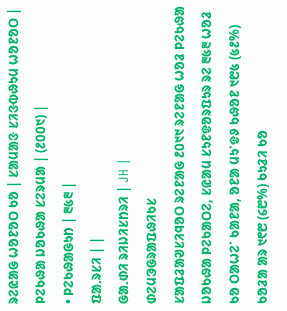ᱨᱮᱭᱟᱜ ᱦᱚᱱᱚᱛ ᱠᱚ | ᱥᱟᱢᱟᱝ ᱥᱤᱝᱵᱷᱩᱢ ᱦᱚᱱᱚᱛ |
ᱞᱮᱠᱷᱟ ᱡᱚᱠᱷᱟ ᱥᱮᱨᱢᱟ | (᱒᱐᱐᱑) |
• ᱞᱮᱠᱷᱟᱜᱩᱴ | ᱓᱕᱓ |
ᱯᱟᱹᱨᱥᱤ | |
ᱜᱟᱹᱰᱤ ᱨᱤᱡᱤᱥᱴᱨᱤ | JH |
ᱰᱮᱢᱳᱜᱨᱟᱯᱷᱤᱠᱥ
ᱥᱟᱯᱲᱟᱣᱥᱤᱧᱚᱛ ᱨᱮᱱᱟᱜ ᱒᱐᱑᱑ ᱨᱮᱱᱟᱜ ᱦᱚᱲ ᱞᱮᱠᱷᱟ ᱡᱚᱠᱷᱟ ᱞᱮᱠᱟᱛᱮ, ᱥᱭᱟᱢ ᱥᱩᱱᱫᱚᱨᱯᱩᱨ ᱨᱮ ᱓᱕᱓ ᱦᱚᱲ ᱠᱚ ᱛᱟᱦᱮᱸ ᱠᱟᱱᱟ, ᱚᱱᱟ ᱢᱩᱸᱫᱽ ᱠᱷᱚᱱ ᱑᱘᱕ (᱕᱒%) ᱠᱚᱲᱟ ᱟᱨ ᱑᱖᱘ (᱔᱘%) ᱠᱩᱲᱤ ᱠᱚ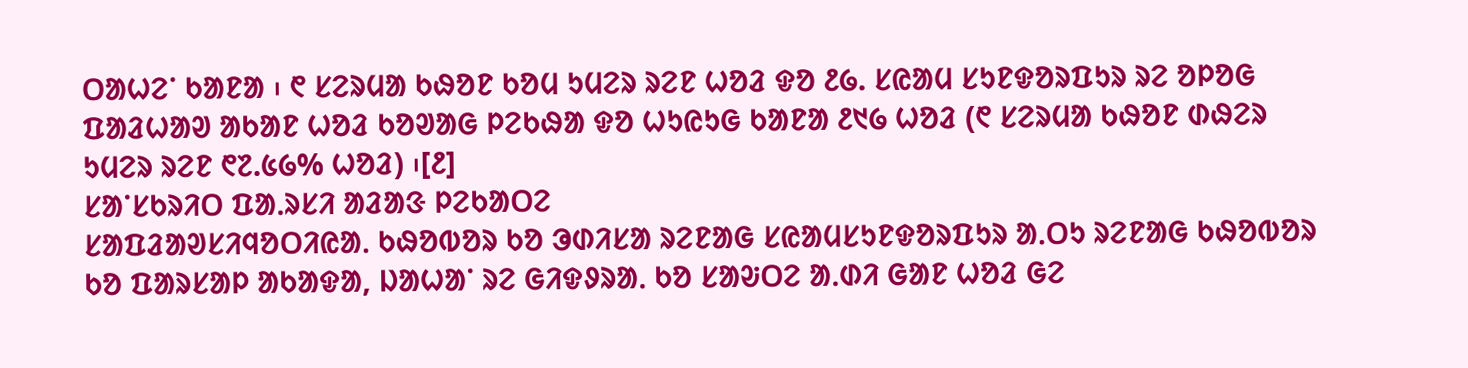ᱛᱟᱦᱮᱸ ᱠᱟᱱᱟ ᱾ ᱖ ᱥᱮᱨᱢᱟ ᱠᱷᱚᱱ ᱠᱚᱢ ᱩᱢᱮᱨ ᱨᱮᱱ ᱦᱚᱲ ᱫᱚ ᱒᱙. ᱥᱭᱟᱢ ᱥᱩᱱᱫᱚᱨᱯᱩᱨ ᱨᱮ ᱚᱞᱚᱜ ᱯᱟᱲᱦᱟᱣ ᱟᱠᱟᱱ ᱦᱚᱲ ᱠᱚᱣᱟᱜ ᱞᱮᱠᱷᱟ ᱫᱚ ᱦᱩᱭᱩᱜ ᱠᱟᱱᱟ ᱒᱑᱙ ᱦᱚᱲ (᱖ ᱥᱮᱨᱢᱟ ᱠᱷᱚᱱ ᱰᱷᱮᱨ ᱩᱢᱮᱨ ᱨᱮᱱ ᱖᱗.᱕᱙% ᱦᱚᱲ) ᱾[᱒]
ᱥᱟᱸᱥᱠᱨᱤᱛ ᱯᱟᱹᱨᱥᱤ ᱟᱲᱟᱝ ᱞᱮᱠᱟᱛᱮ
ᱥᱟᱯᱲᱟᱣᱥᱤᱧᱚᱛᱤᱭᱟᱹ ᱠᱷᱚᱵᱚᱨ ᱠᱚ ᱳᱰᱤᱥᱟ ᱨᱮᱱᱟᱜ ᱥᱭᱟᱢᱥᱩᱱᱫᱚᱨᱯᱩᱨ ᱟᱹᱛᱩ ᱨᱮᱱᱟᱜ ᱠᱷᱚᱵᱚᱨ ᱠᱚ ᱯᱟᱨᱥᱟᱞ ᱟᱠᱟᱫᱟ, ᱡᱟᱦᱟᱸ ᱨᱮ ᱜᱤᱫᱽᱨᱟᱹ ᱠᱚ ᱥᱟᱶᱛᱮ ᱟᱹᱰᱤ ᱜᱟᱱ ᱦᱚᱲ ᱜᱮ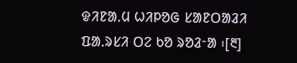ᱫᱤᱱᱟᱹᱢ ᱦᱤᱞᱚᱜ ᱥᱟᱱᱛᱟᱲᱤ ᱯᱟᱹᱨᱥᱤ ᱛᱮ ᱠᱚ ᱨᱚᱲᱼᱟ ᱾[᱓]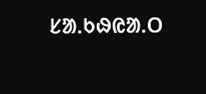ᱥᱟᱹᱠᱷᱭᱟᱹᱛ